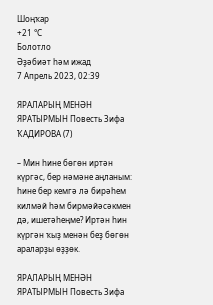Шоңҡар
+21 °С
Болотло
Әҙәбиәт һәм ижад
7 Апрель 2023, 02:39

ЯРАЛАРЫҢ МЕНӘН ЯРАТЫРМЫН Повесть Зифа ҠАДИРОВА (7)

– Мин һине бөгөн иртән күргәс, бер нәмәне аңланым: һине бер кемгә лә бирәһем килмәй һәм бирмәйәсәкмен дә, ишетәһеңме? Иртән һин күргән ҡыҙ менән беҙ бөгөн араларҙы өҙҙөк.

ЯРАЛАРЫҢ МЕНӘН ЯРАТЫРМЫН Повесть Зифа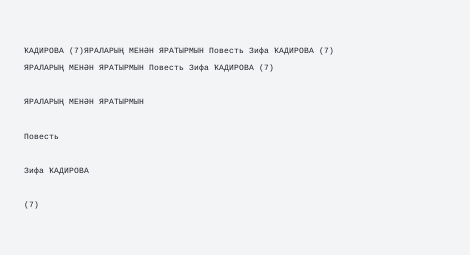ҠАДИРОВА (7)ЯРАЛАРЫҢ МЕНӘН ЯРАТЫРМЫН Повесть Зифа ҠАДИРОВА (7)
ЯРАЛАРЫҢ МЕНӘН ЯРАТЫРМЫН Повесть Зифа ҠАДИРОВА (7)

ЯРАЛАРЫҢ МЕНӘН ЯРАТЫРМЫН

Повесть

Зифа ҠАДИРОВА

(7)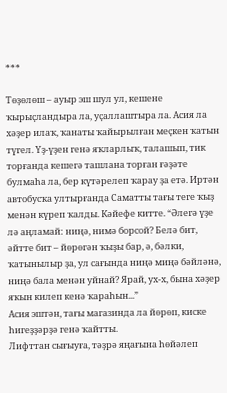***

Төҙөлөш – ауыр эш шул ул, кешене ҡырыҫландыра ла, уҫаллаштыра ла. Асия ла хәҙер илаҡ, ҡанаты ҡайырылған меҫкен ҡатын түгел. Үҙ-үҙен генә яҡларлыҡ, талашып, тик торғанда кешегә ташлана торған ғәҙәте булмаһа ла, бер күтәрелеп ҡарау ҙа етә. Иртән автобусҡа ултырғанда Саматты тағы теге ҡыҙ менән күреп ҡалды. Кәйефе китте. “Әлегә үҙе лә аңламай: ниңә, нимә борсой? Белә бит, әйтте бит – йөрөгән ҡыҙы бар, ә, бәлки, ҡатынылыр ҙа, ул сағында ниңә миңә бәйләнә, ниңә бала менән уйнай? Ярай, ух-х, бына хәҙер яҡын килеп кенә ҡараһын...”
Асия эштән, тағы магазинда ла йөрөп, киске һигеҙҙәрҙә генә ҡайтты.
Лифттан сығыуға, тәҙрә яңағына һөйәлеп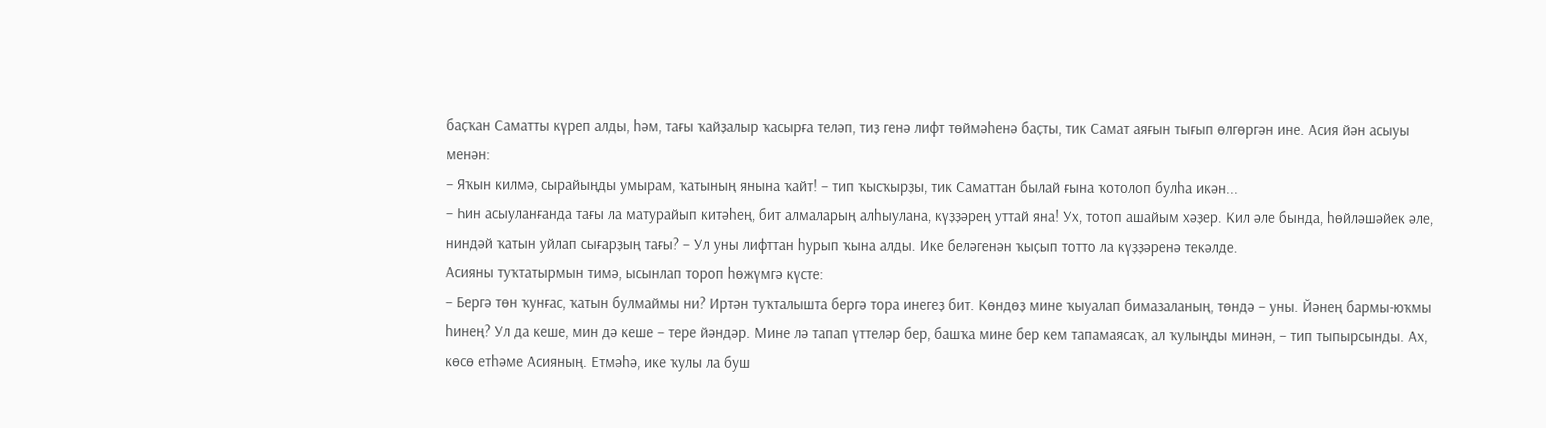баҫҡан Саматты күреп алды, һәм, тағы ҡайҙалыр ҡасырға теләп, тиҙ генә лифт төймәһенә баҫты, тик Самат аяғын тығып өлгөргән ине. Асия йән асыуы менән:
– Яҡын килмә, сырайыңды умырам, ҡатының янына ҡайт! – тип ҡысҡырҙы, тик Саматтан былай ғына ҡотолоп булһа икән...
– Һин асыуланғанда тағы ла матурайып китәһең, бит алмаларың алһыулана, күҙҙәрең уттай яна! Ух, тотоп ашайым хәҙер. Кил әле бында, һөйләшәйек әле, ниндәй ҡатын уйлап сығарҙың тағы? – Ул уны лифттан һурып ҡына алды. Ике беләгенән ҡыҫып тотто ла күҙҙәренә текәлде.
Асияны туҡтатырмын тимә, ысынлап тороп һөжүмгә күсте:
– Бергә төн ҡунғас, ҡатын булмаймы ни? Иртән туҡталышта бергә тора инегеҙ бит. Көндөҙ мине ҡыуалап бимазаланың, төндә – уны. Йәнең бармы-юҡмы һинең? Ул да кеше, мин дә кеше – тере йәндәр. Мине лә тапап үттеләр бер, башҡа мине бер кем тапамаясаҡ, ал ҡулыңды минән, – тип тыпырсынды. Ах, көсө етһәме Асияның. Етмәһә, ике ҡулы ла буш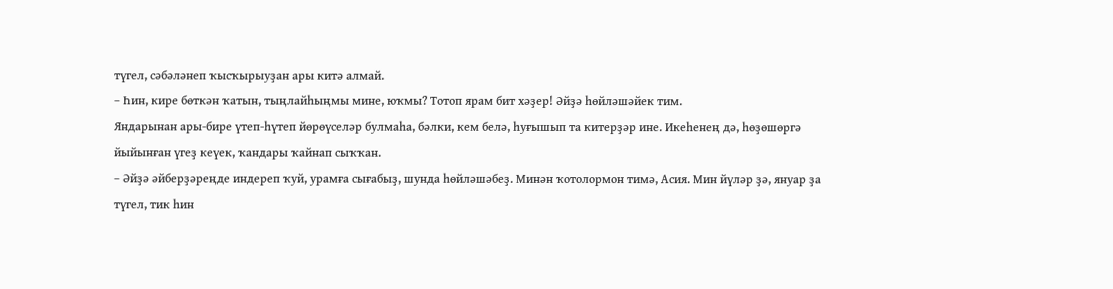түгел, сәбәләнеп ҡысҡырыуҙан ары китә алмай.
– Һин, кире бөткән ҡатын, тыңлайһыңмы мине, юҡмы? Тотоп ярам бит хәҙер! Әйҙә һөйләшәйек тим.
Яндарынан ары-бире үтеп-һүтеп йөрөүселәр булмаһа, бәлки, кем белә, һуғышып та китерҙәр ине. Икеһенең дә, һөҙөшөргә йыйынған үгеҙ кеүек, ҡандары ҡайнап сыҡҡан.
– Әйҙә әйберҙәреңде индереп ҡуй, урамға сығабыҙ, шунда һөйләшәбеҙ. Минән ҡотолормон тимә, Асия. Мин йүләр ҙә, януар ҙа түгел, тик һин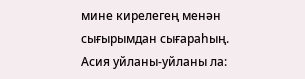мине кирелегең менән сығырымдан сығараһың.
Асия уйланы-уйланы ла: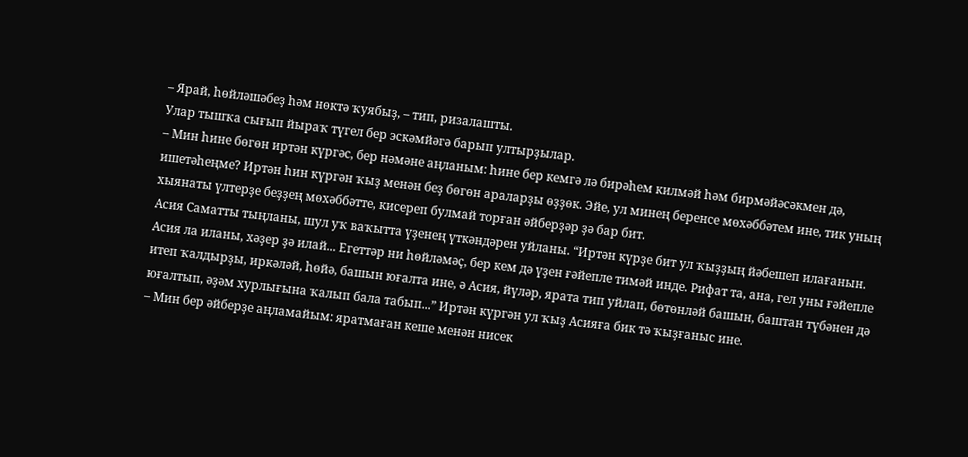– Ярай, һөйләшәбеҙ һәм нөктә ҡуябыҙ, – тип, ризалашты.
Улар тышҡа сығып йыраҡ түгел бер эскәмйәгә барып ултырҙылар.
– Мин һине бөгөн иртән күргәс, бер нәмәне аңланым: һине бер кемгә лә бирәһем килмәй һәм бирмәйәсәкмен дә, ишетәһеңме? Иртән һин күргән ҡыҙ менән беҙ бөгөн араларҙы өҙҙөк. Эйе, ул минең беренсе мөхәббәтем ине, тик уның хыянаты үлтерҙе беҙҙең мөхәббәтте, кисереп булмай торған әйберҙәр ҙә бар бит.
Асия Саматты тыңланы, шул уҡ ваҡытта үҙенең үткәндәрен уйланы. “Иртән күрҙе бит ул ҡыҙҙың йәбешеп илағанын. Асия ла иланы, хәҙер ҙә илай... Егеттәр ни һөйләмәҫ, бер кем дә үҙен ғәйепле тимәй инде. Рифат та, ана, гел уны ғәйепле итеп ҡалдырҙы, иркәләй, һөйә, башын юғалта ине, ә Асия, йүләр, ярата тип уйлап, бөтөнләй башын, баштан түбәнен дә юғалтып, әҙәм хурлығына ҡалып бала табып...” Иртән күргән ул ҡыҙ Асияға бик тә ҡыҙғаныс ине.
– Мин бер әйберҙе аңламайым: яратмаған кеше менән нисек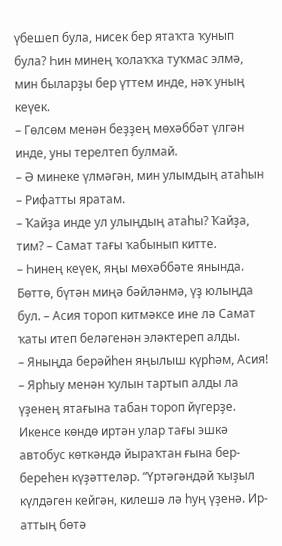үбешеп була, нисек бер ятаҡта ҡунып була? Һин минең ҡолаҡҡа туҡмас элмә, мин быларҙы бер үттем инде, нәҡ уның кеүек.
– Гөлсөм менән беҙҙең мөхәббәт үлгән инде, уны терелтеп булмай.
– Ә минеке үлмәгән, мин улымдың атаһын – Рифатты яратам.
– Ҡайҙа инде ул улыңдың атаһы? Ҡайҙа, тим? – Самат тағы ҡабынып китте.
– Һинең кеүек, яңы мөхәббәте янында. Бөттө, бүтән миңә бәйләнмә, үҙ юлыңда бул. – Асия тороп китмәксе ине лә Самат ҡаты итеп беләгенән эләктереп алды.
– Яныңда берәйһен яңылыш күрһәм, Асия! – Ярһыу менән ҡулын тартып алды ла үҙенең ятағына табан тороп йүгерҙе.
Икенсе көндө иртән улар тағы эшкә автобус көткәндә йыраҡтан ғына бер-береһен күҙәттеләр. “Үртәгәндәй ҡыҙыл күлдәген кейгән, килешә лә һуң үҙенә. Ир-аттың бөтә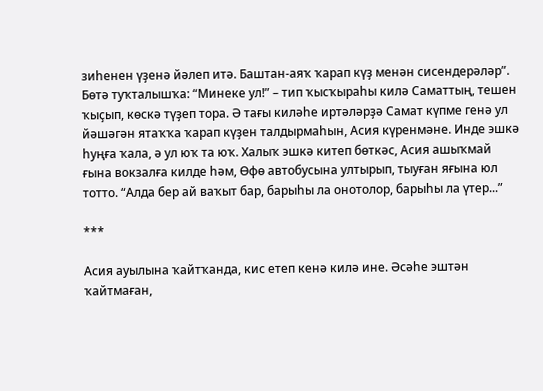зиһенен үҙенә йәлеп итә. Баштан-аяҡ ҡарап күҙ менән сисендерәләр”. Бөтә туҡталышҡа: “Минеке ул!” – тип ҡысҡыраһы килә Саматтың, тешен ҡыҫып, көскә түҙеп тора. Ә тағы киләһе иртәләрҙә Самат күпме генә ул йәшәгән ятаҡҡа ҡарап күҙен талдырмаһын, Асия күренмәне. Инде эшкә һуңға ҡала, ә ул юҡ та юҡ. Халыҡ эшкә китеп бөткәс, Асия ашыҡмай ғына вокзалға килде һәм, Өфө автобусына ултырып, тыуған яғына юл тотто. “Алда бер ай ваҡыт бар, барыһы ла онотолор, барыһы ла үтер...”

***

Асия ауылына ҡайтҡанда, кис етеп кенә килә ине. Әсәһе эштән ҡайтмаған,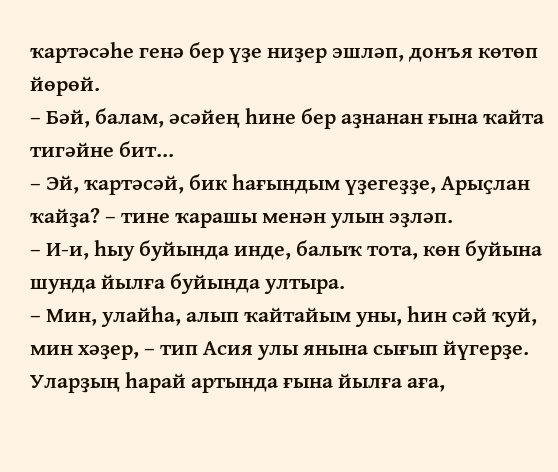ҡартәсәһе генә бер үҙе ниҙер эшләп, донъя көтөп йөрөй.
– Бәй, балам, әсәйең һине бер аҙнанан ғына ҡайта тигәйне бит...
– Эй, ҡартәсәй, бик һағындым үҙегеҙҙе, Арыҫлан ҡайҙа? – тине ҡарашы менән улын эҙләп.
– И-и, һыу буйында инде, балыҡ тота, көн буйына шунда йылға буйында ултыра.
– Мин, улайһа, алып ҡайтайым уны, һин сәй ҡуй, мин хәҙер, – тип Асия улы янына сығып йүгерҙе. Уларҙың һарай артында ғына йылға аға,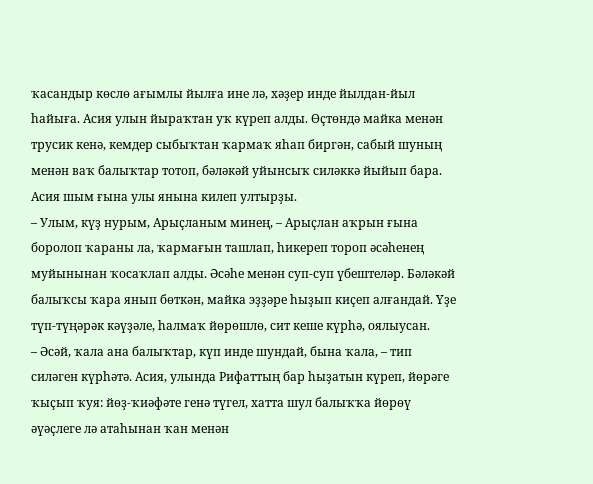ҡасандыр көслө ағымлы йылға ине лә, хәҙер инде йылдан-йыл һайыға. Асия улын йыраҡтан уҡ күреп алды. Өҫтөндә майка менән трусик кенә, кемдер сыбыҡтан ҡармаҡ яһап биргән, сабый шуның менән ваҡ балыҡтар тотоп, бәләкәй уйынсыҡ силәккә йыйып бара. Асия шым ғына улы янына килеп ултырҙы.
– Улым, күҙ нурым, Арыҫланым минең, – Арыҫлан аҡрын ғына боролоп ҡараны ла, ҡармағын ташлап, һикереп тороп әсәһенең муйынынан ҡосаҡлап алды. Әсәһе менән суп-суп үбештеләр. Бәләкәй балыҡсы ҡара янып бөткән, майка эҙҙәре һыҙып киҫеп алғандай. Үҙе түп-түңәрәк кәүҙәле, һалмаҡ йөрөшлө, сит кеше күрһә, оялыусан.
– Әсәй, ҡала ана балыҡтар, күп инде шундай, бына ҡала, – тип силәген күрһәтә. Асия, улында Рифаттың бар һыҙатын күреп, йөрәге ҡыҫып ҡуя: йөҙ-ҡиәфәте генә түгел, хатта шул балыҡҡа йөрөү әүәҫлеге лә атаһынан ҡан менән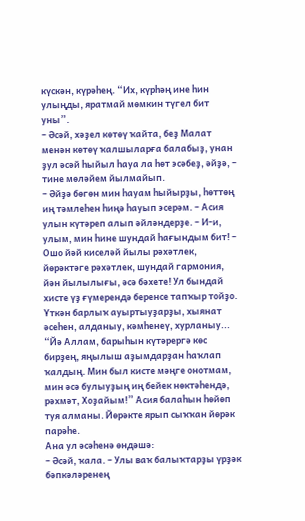күскән, күрәһең. “Их, күрһәң ине һин улыңды, яратмай мөмкин түгел бит уны”.
– Әсәй, хәҙел көтөү ҡайта, беҙ Малат менән көтөү ҡалшыларға балабыҙ, унан ҙул әсәй һыйыл һауа ла һөт эсәбеҙ, әйҙә, – тине мөләйем йылмайып.
– Әйҙә бөгөн мин һауам һыйырҙы, һөттөң иң тәмлеһен һиңә һауып эсерәм. – Асия улын күтәреп алып әйләндерҙе. – И-и, улым, мин һине шундай һағындым бит! – Ошо йәй киселәй йылы рәхәтлек, йөрәктәге рәхәтлек, шундай гармония, йән йылылығы, әсә бәхете! Ул бындай хисте үҙ ғүмерендә беренсе тапҡыр тойҙо. Үткән барлыҡ ауыртыуҙарҙы, хыянат әсеһен, алданыу, кәмһенеү, хурланыу... “Йә Аллам, барыһын күтәрергә көс бирҙең, яңылыш аҙымдарҙан һаҡлап ҡалдың. Мин был кисте мәңге онотмам, мин әсә булыуҙың иң бейек нөктәһендә, рәхмәт, Хоҙайым!” Асия балаһын һөйөп туя алманы. Йөрәкте ярып сыҡҡан йөрәк парәһе.
Ана ул әсәһенә өндәшә:
– Әсәй, ҡала. – Улы ваҡ балыҡтарҙы үрҙәк бәпкәләренең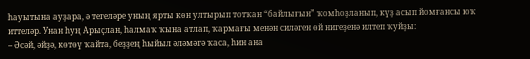һауытына ауҙара, ә тегеләре уның ярты көн ултырып тотҡан “байлығын” ҡомһоҙланып, күҙ асып йомғансы юҡ иттеләр. Унан һуң Арыҫлан, һалмаҡ ҡына атлап, ҡармағы менән силәген өй нигеҙенә илтеп ҡуйҙы:
– Әсәй, әйҙә, көтөү ҡайта, беҙҙең һыйыл әләмәгә ҡаса, һин ана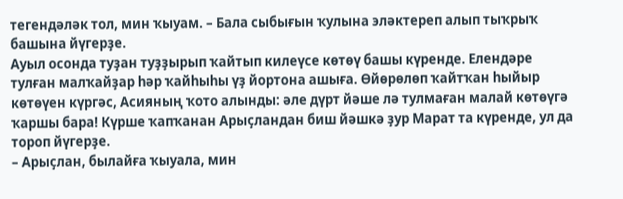тегендәләк тол, мин ҡыуам. – Бала сыбығын ҡулына эләктереп алып тыҡрыҡ башына йүгерҙе.
Ауыл осонда туҙан туҙҙырып ҡайтып килеүсе көтөү башы күренде. Елендәре тулған малҡайҙар һәр ҡайһыһы үҙ йортона ашыға. Өйөрөлөп ҡайтҡан һыйыр көтөүен күргәс, Асияның ҡото алынды: әле дүрт йәше лә тулмаған малай көтөүгә ҡаршы бара! Күрше ҡапҡанан Арыҫландан биш йәшкә ҙур Марат та күренде, ул да тороп йүгерҙе.
– Арыҫлан, былайға ҡыуала, мин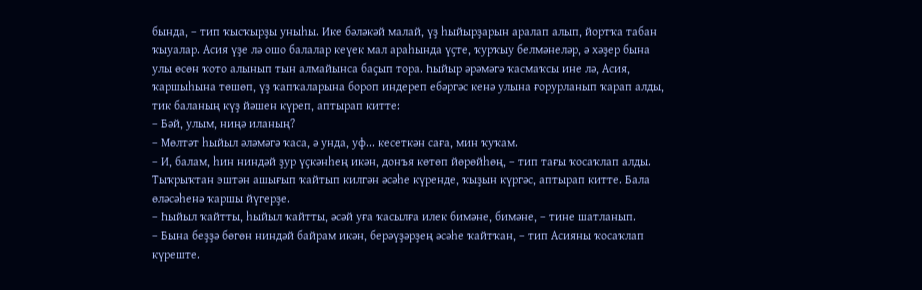бында, – тип ҡысҡырҙы уныһы. Ике бәләкәй малай, үҙ һыйырҙарын аралап алып, йортҡа табан ҡыуалар. Асия үҙе лә ошо балалар кеүек мал араһында үҫте, ҡурҡыу белмәнеләр, ә хәҙер бына улы өсөн ҡото алынып тын алмайынса баҫып тора. Һыйыр әрәмәгә ҡасмаҡсы ине лә, Асия, ҡаршыһына төшөп, үҙ ҡапҡаларына бороп индереп ебәргәс кенә улына ғорурланып ҡарап алды, тик баланың күҙ йәшен күреп, аптырап китте:
– Бәй, улым, ниңә иланың?
– Мөлтәт һыйыл әләмәгә ҡаса, ә унда, уф... кесеткән саға, мин ҡуҡам.
– И, балам, һин ниндәй ҙур үҫкәнһең икән, донъя көтөп йөрөйһөң, – тип тағы ҡосаҡлап алды. Тыҡрыҡтан эштән ашығып ҡайтып килгән әсәһе күренде, ҡыҙын күргәс, аптырап китте. Бала өләсәһенә ҡаршы йүгерҙе.
– Һыйыл ҡайтты, һыйыл ҡайтты, әсәй уға ҡасылға илек бимәне, бимәне, – тине шатланып.
– Бына беҙҙә бөгөн ниндәй байрам икән, берәүҙәрҙең әсәһе ҡайтҡан, – тип Асияны ҡосаҡлап күреште.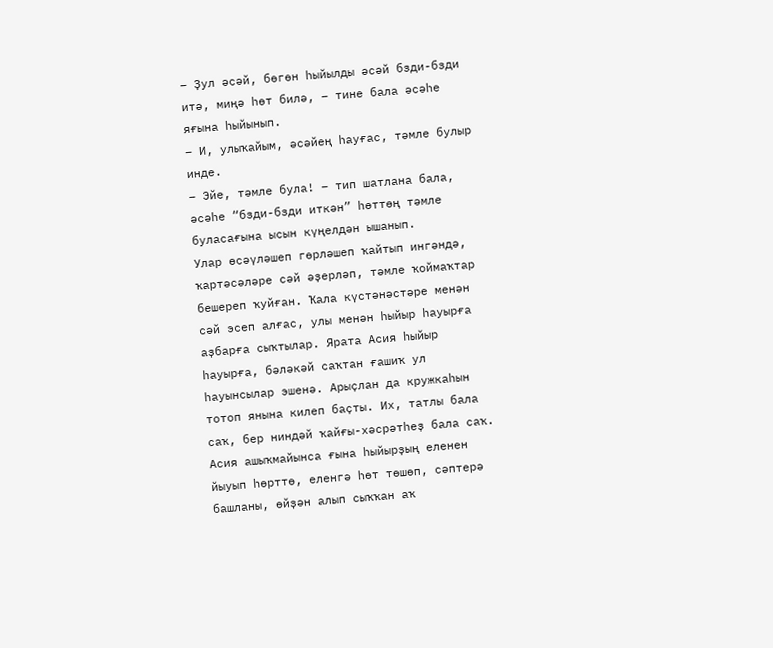– Ҙул әсәй, бөгөн һыйылды әсәй бзди-бзди итә, миңә һөт билә, – тине бала әсәһе яғына һыйынып.
– И, улыҡайым, әсәйең һауғас, тәмле булыр инде.
– Эйе, тәмле була! – тип шатлана бала, әсәһе “бзди-бзди иткән” һөттөң тәмле буласағына ысын күңелдән ышанып.
Улар өсәүләшеп гөрләшеп ҡайтып ингәндә, ҡартәсәләре сәй әҙерләп, тәмле ҡоймаҡтар бешереп ҡуйған. Ҡала күстәнәстәре менән сәй эсеп алғас, улы менән һыйыр һауырға аҙбарға сыҡтылар. Ярата Асия һыйыр һауырға, бәләкәй саҡтан ғашиҡ ул һауынсылар эшенә. Арыҫлан да кружкаһын тотоп янына килеп баҫты. Их, татлы бала саҡ, бер ниндәй ҡайғы-хәсрәтһеҙ бала саҡ. Асия ашыҡмайынса ғына һыйырҙың еленен йыуып һөрттө, еленгә һөт төшөп, сәптерә башланы, өйҙән алып сыҡҡан аҡ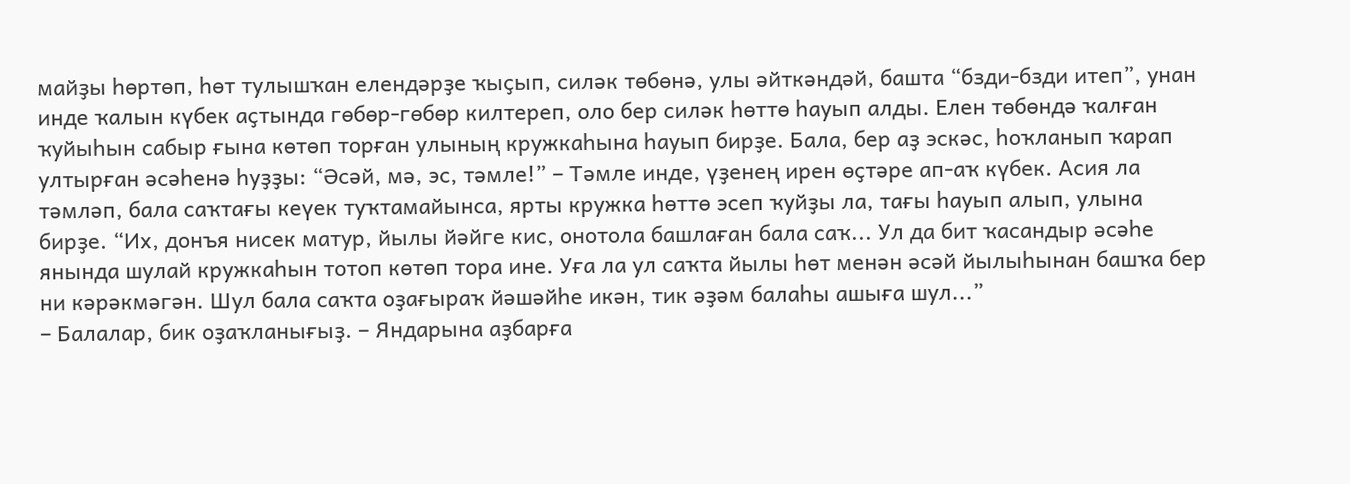майҙы һөртөп, һөт тулышҡан елендәрҙе ҡыҫып, силәк төбөнә, улы әйткәндәй, башта “бзди-бзди итеп”, унан инде ҡалын күбек аҫтында гөбөр-гөбөр килтереп, оло бер силәк һөттө һауып алды. Елен төбөндә ҡалған ҡуйыһын сабыр ғына көтөп торған улының кружкаһына һауып бирҙе. Бала, бер аҙ эскәс, һоҡланып ҡарап ултырған әсәһенә һуҙҙы: “Әсәй, мә, эс, тәмле!” – Тәмле инде, үҙенең ирен өҫтәре ап-аҡ күбек. Асия ла тәмләп, бала саҡтағы кеүек туҡтамайынса, ярты кружка һөттө эсеп ҡуйҙы ла, тағы һауып алып, улына бирҙе. “Их, донъя нисек матур, йылы йәйге кис, онотола башлаған бала саҡ... Ул да бит ҡасандыр әсәһе янында шулай кружкаһын тотоп көтөп тора ине. Уға ла ул саҡта йылы һөт менән әсәй йылыһынан башҡа бер ни кәрәкмәгән. Шул бала саҡта оҙағыраҡ йәшәйһе икән, тик әҙәм балаһы ашыға шул...”
– Балалар, бик оҙаҡланығыҙ. – Яндарына аҙбарға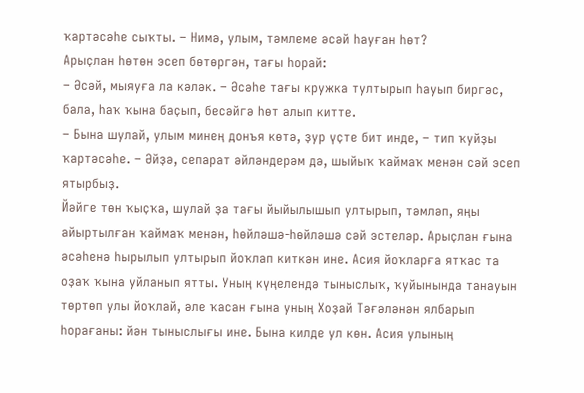ҡартәсәһе сыҡты. – Нимә, улым, тәмлеме әсәй һауған һөт?
Арыҫлан һөтөн эсеп бөтөргән, тағы һорай:
– Әсәй, мыяуға ла кәләк. – Әсәһе тағы кружка тултырып һауып биргәс, бала, һаҡ ҡына баҫып, бесәйгә һөт алып китте.
– Бына шулай, улым минең донъя көтә, ҙур үҫте бит инде, – тип ҡуйҙы ҡартәсәһе. – Әйҙә, сепарат әйләндерәм дә, шыйыҡ ҡаймаҡ менән сәй эсеп ятырбыҙ.
Йәйге төн ҡыҫҡа, шулай ҙа тағы йыйылышып ултырып, тәмләп, яңы айыртылған ҡаймаҡ менән, һөйләшә-һөйләшә сәй эстеләр. Арыҫлан ғына әсәһенә һырылып ултырып йоҡлап киткән ине. Асия йоҡларға ятҡас та оҙаҡ ҡына уйланып ятты. Уның күңелендә тыныслыҡ, ҡуйынында танауын төртөп улы йоҡлай, әле ҡасан ғына уның Хоҙай Тәғәләнән ялбарып һорағаны: йән тыныслығы ине. Бына килде ул көн. Асия улының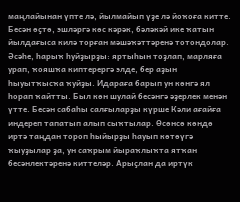маңлайынан үпте лә, йылмайып үҙе лә йоҡоға китте. Бесән өҫтө, эшләргә көс кәрәк, бәләкәй ике ҡатын йылдағыса килә торған мәшәҡәттәренә тотондолар. Әсәһе, һарыҡ һуйҙырҙы: яртыһын тоҙлап, марляға урап, ҡояшҡа киптерергә элде, бер аҙын һыуытҡысҡа ҡуйҙы. Идараға барып ун көнгә ял һорап ҡайтты. Был көн шулай бесәнгә әҙерлек менән үтте. Бесән сабаһы салғыларҙы күрше Кәли ағайға индереп тапатып алып сыҡтылар. Өсөнсө көндө иртә таңдан тороп һыйырҙы һауып көтөүгә ҡыуҙылар ҙа, ун саҡрым йыраҡлыҡта ятҡан бесәнлектәренә киттеләр. Арыҫлан да иртүк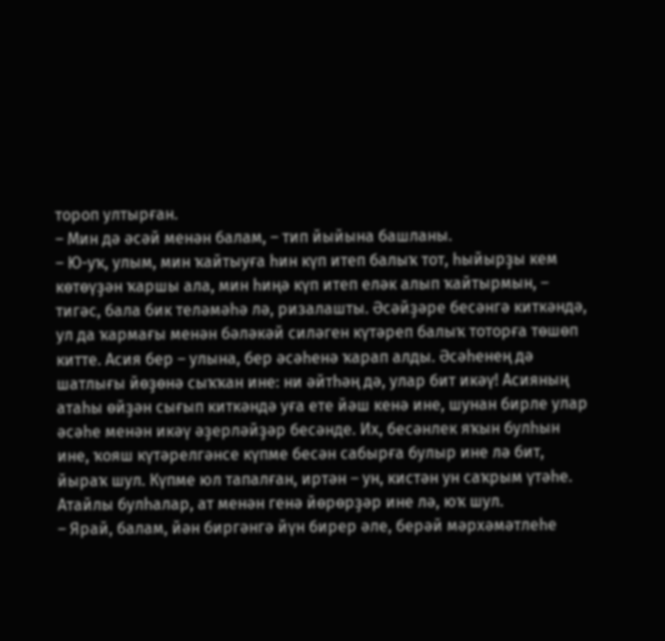тороп ултырған.
– Мин дә әсәй менән балам, – тип йыйына башланы.
– Ю-уҡ, улым, мин ҡайтыуға һин күп итеп балыҡ тот, һыйырҙы кем көтөүҙән ҡаршы ала, мин һиңә күп итеп еләк алып ҡайтырмын, – тигәс, бала бик теләмәһә лә, ризалашты. Әсәйҙәре бесәнгә киткәндә, ул да ҡармағы менән бәләкәй силәген күтәреп балыҡ тоторға төшөп китте. Асия бер – улына, бер әсәһенә ҡарап алды. Әсәһенең дә шатлығы йөҙөнә сыҡҡан ине: ни әйтһәң дә, улар бит икәү! Асияның атаһы өйҙән сығып киткәндә уға ете йәш кенә ине, шунан бирле улар әсәһе менән икәү әҙерләйҙәр бесәнде. Их, бесәнлек яҡын булһын ине, ҡояш күтәрелгәнсе күпме бесән сабырға булыр ине лә бит, йыраҡ шул. Күпме юл тапалған, иртән – ун, кистән ун саҡрым үтәһе. Атайлы булһалар, ат менән генә йөрөрҙәр ине лә, юҡ шул.
– Ярай, балам, йән биргәнгә йүн бирер әле, берәй мәрхәмәтлеһе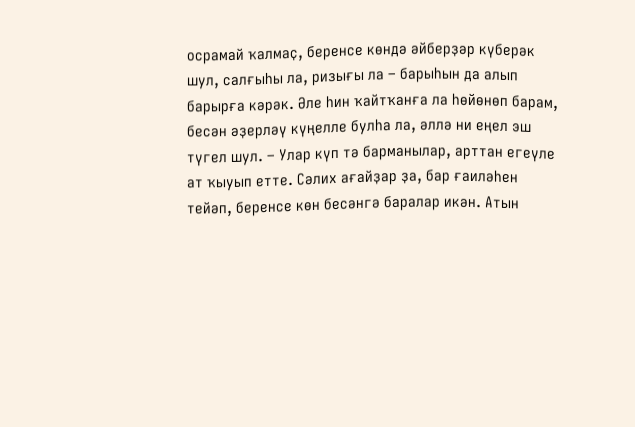осрамай ҡалмаҫ, беренсе көндә әйберҙәр күберәк шул, салғыһы ла, ризығы ла – барыһын да алып барырға кәрәк. Әле һин ҡайтҡанға ла һөйөнөп барам, бесән әҙерләү күңелле булһа ла, әллә ни еңел эш түгел шул. – Улар күп тә барманылар, арттан егеүле ат ҡыуып етте. Сәлих ағайҙар ҙа, бар ғаиләһен тейәп, беренсе көн бесәнгә баралар икән. Атын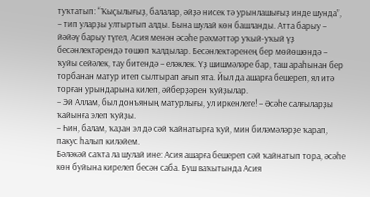туҡтатып: “Ҡыҫылығыҙ, балалар, әйҙә нисек тә урынлашығыҙ инде шунда”, – тип уларҙы ултыртып алды. Бына шулай көн башланды. Атта барыу – йәйәү барыу түгел, Асия менән әсәһе рәхмәттәр уҡый-уҡый үҙ бесәнлектәрендә төшөп ҡалдылар. Бесәнлектәренең бер мөйөшөндә – ҡуйы сейәлек, тау битендә – еләклек. Үҙ шишмәләре бар, таш араһынан бер торбанан матур итеп сылтырап ағып ята. Йыл да ашарға бешереп, ял итә торған урындарына килеп, әйберҙәрен ҡуйҙылар.
– Эй Аллам, был донъяның матурлығы, ул иркенлеге! – Әсәһе салғыларҙы ҡайынға элеп ҡуйҙы.
– Һин, балам, ҡаҙан эл дә сәй ҡайнатырға ҡуй, мин биләмәләрҙе ҡарап, пакус һалып киләйем.
Бәләкәй саҡта ла шулай ине: Асия ашарға бешереп сәй ҡайнатып тора, әсәһе көн буйына кирелеп бесән саба. Буш ваҡытында Асия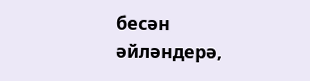бесән әйләндерә,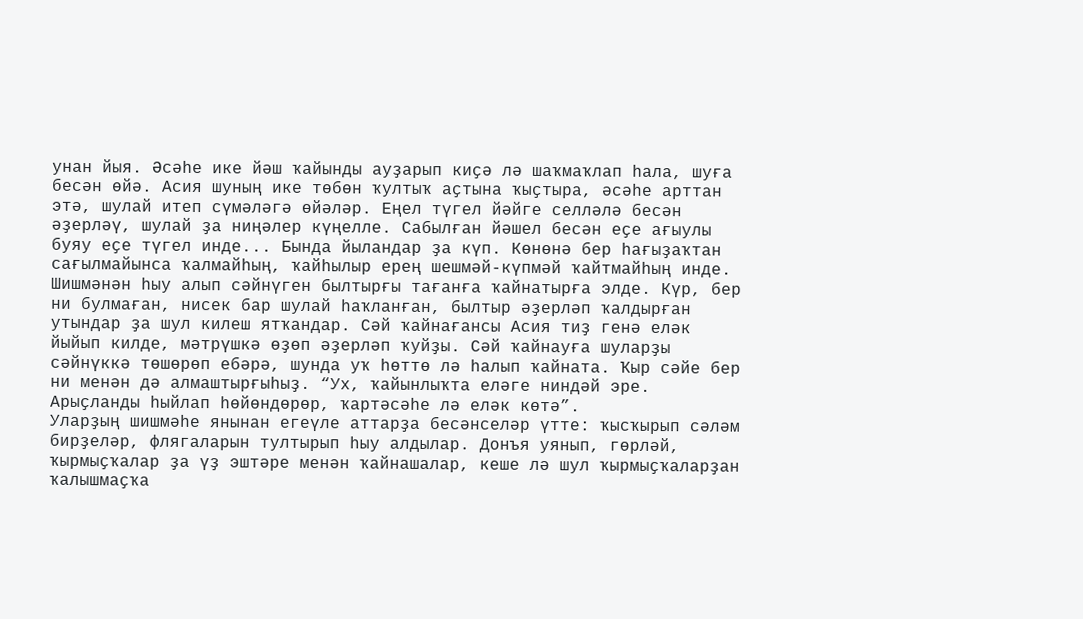унан йыя. Әсәһе ике йәш ҡайынды ауҙарып киҫә лә шаҡмаҡлап һала, шуға бесән өйә. Асия шуның ике төбөн ҡултыҡ аҫтына ҡыҫтыра, әсәһе арттан этә, шулай итеп сүмәләгә өйәләр. Еңел түгел йәйге селләлә бесән әҙерләү, шулай ҙа ниңәлер күңелле. Сабылған йәшел бесән еҫе ағыулы буяу еҫе түгел инде... Бында йыландар ҙа күп. Көнөнә бер һағыҙаҡтан сағылмайынса ҡалмайһың, ҡайһылыр ерең шешмәй-күпмәй ҡайтмайһың инде. Шишмәнән һыу алып сәйнүген былтырғы тағанға ҡайнатырға элде. Күр, бер ни булмаған, нисек бар шулай һаҡланған, былтыр әҙерләп ҡалдырған утындар ҙа шул килеш ятҡандар. Сәй ҡайнағансы Асия тиҙ генә еләк йыйып килде, мәтрүшкә өҙөп әҙерләп ҡуйҙы. Сәй ҡайнауға шуларҙы сәйнүккә төшөрөп ебәрә, шунда уҡ һөттө лә һалып ҡайната. Ҡыр сәйе бер ни менән дә алмаштырғыһыҙ. “Ух, ҡайынлыҡта еләге ниндәй эре. Арыҫланды һыйлап һөйөндөрөр, ҡартәсәһе лә еләк көтә”.
Уларҙың шишмәһе янынан егеүле аттарҙа бесәнселәр үтте: ҡысҡырып сәләм бирҙеләр, флягаларын тултырып һыу алдылар. Донъя уянып, гөрләй, ҡырмыҫҡалар ҙа үҙ эштәре менән ҡайнашалар, кеше лә шул ҡырмыҫҡаларҙан ҡалышмаҫҡа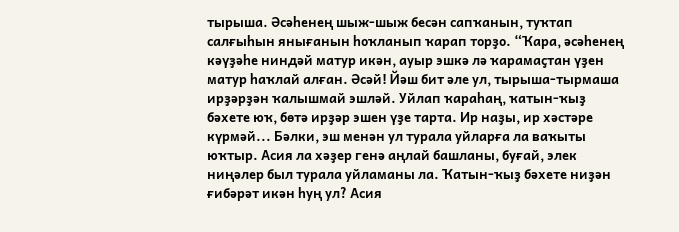тырыша. Әсәһенең шыж-шыж бесән сапҡанын, туҡтап салғыһын янығанын һоҡланып ҡарап торҙо. “Ҡара, әсәһенең кәүҙәһе ниндәй матур икән, ауыр эшкә лә ҡарамаҫтан үҙен матур һаҡлай алған. Әсәй! Йәш бит әле ул, тырыша-тырмаша ирҙәрҙән ҡалышмай эшләй. Уйлап ҡараһаң, ҡатын-ҡыҙ бәхете юҡ, бөтә ирҙәр эшен үҙе тарта. Ир наҙы, ир хәстәре күрмәй... Бәлки, эш менән ул турала уйларға ла ваҡыты юҡтыр. Асия ла хәҙер генә аңлай башланы, буғай, элек ниңәлер был турала уйламаны ла. Ҡатын-ҡыҙ бәхете ниҙән ғибәрәт икән һуң ул? Асия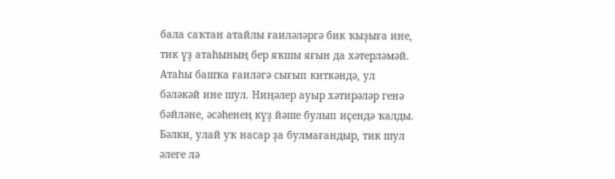бала саҡтан атайлы ғаиләләргә бик ҡыҙыға ине, тик үҙ атаһының бер яҡшы яғын да хәтерләмәй. Атаһы башҡа ғаиләгә сығып киткәндә, ул бәләкәй ине шул. Ниңәлер ауыр хәтирәләр генә бәйләне, әсәһенең күҙ йәше булып иҫендә ҡалды. Бәлки, улай уҡ насар ҙа булмағандыр, тик шул әлеге лә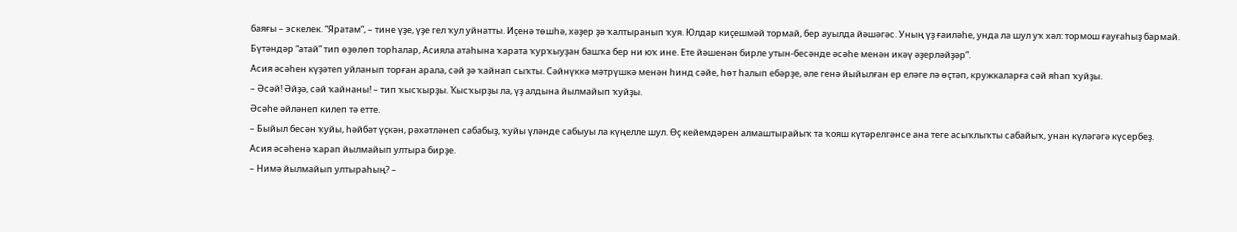баяғы – эскелек. “Яратам”, – тине үҙе, үҙе гел ҡул уйнатты. Иҫенә төшһә, хәҙер ҙә ҡалтыранып ҡуя. Юлдар киҫешмәй тормай, бер ауылда йәшәгәс. Уның үҙ ғаиләһе, унда ла шул уҡ хәл: тормош ғауғаһыҙ бармай. Бүтәндәр “атай” тип өҙөлөп торһалар, Асияла атаһына ҡарата ҡурҡыуҙан башҡа бер ни юҡ ине. Ете йәшенән бирле утын-бесәнде әсәһе менән икәү әҙерләйҙәр”.
Асия әсәһен күҙәтеп уйланып торған арала, сәй ҙә ҡайнап сыҡты. Сәйнүккә мәтрүшкә менән һинд сәйе, һөт һалып ебәрҙе, әле генә йыйылған ер еләге лә өҫтәп, кружкаларға сәй яһап ҡуйҙы.
– Әсәй! Әйҙә, сәй ҡайнаны! – тип ҡысҡырҙы. Ҡысҡырҙы ла, үҙ алдына йылмайып ҡуйҙы.
Әсәһе әйләнеп килеп тә етте.
– Быйыл бесән ҡуйы, һәйбәт үҫкән, рәхәтләнеп сабабыҙ, ҡуйы үләнде сабыуы ла күңелле шул. Өҫ кейемдәрен алмаштырайыҡ та ҡояш күтәрелгәнсе ана теге асыҡлыҡты сабайыҡ, унан күләгәгә күсербеҙ.
Асия әсәһенә ҡарап йылмайып ултыра бирҙе.
– Нимә йылмайып ултыраһың? –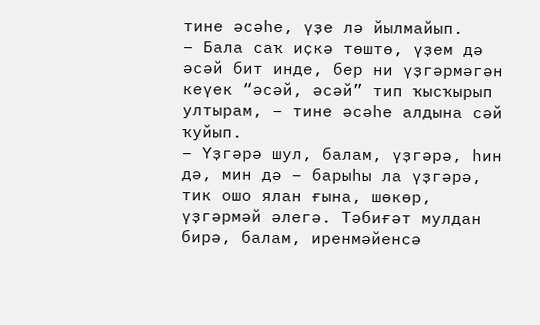тине әсәһе, үҙе лә йылмайып.
– Бала саҡ иҫкә төштө, үҙем дә әсәй бит инде, бер ни үҙгәрмәгән кеүек “әсәй, әсәй” тип ҡысҡырып ултырам, – тине әсәһе алдына сәй ҡуйып.
– Үҙгәрә шул, балам, үҙгәрә, һин дә, мин дә – барыһы ла үҙгәрә, тик ошо ялан ғына, шөкөр, үҙгәрмәй әлегә. Тәбиғәт мулдан бирә, балам, иренмәйенсә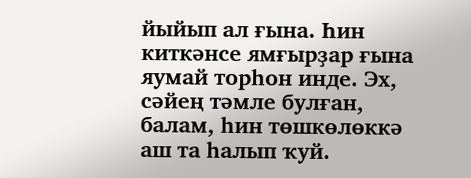йыйып ал ғына. Һин киткәнсе ямғырҙар ғына яумай торһон инде. Эх, сәйең тәмле булған, балам, һин төшкөлөккә аш та һалып ҡуй.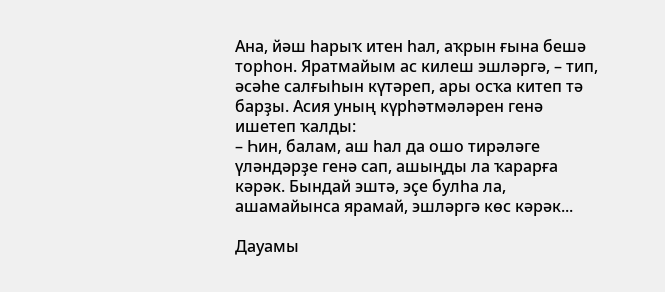Ана, йәш һарыҡ итен һал, аҡрын ғына бешә торһон. Яратмайым ас килеш эшләргә, – тип, әсәһе салғыһын күтәреп, ары осҡа китеп тә барҙы. Асия уның күрһәтмәләрен генә ишетеп ҡалды:
– Һин, балам, аш һал да ошо тирәләге үләндәрҙе генә сап, ашыңды ла ҡарарға кәрәк. Бындай эштә, эҫе булһа ла, ашамайынса ярамай, эшләргә көс кәрәк...

Дауамы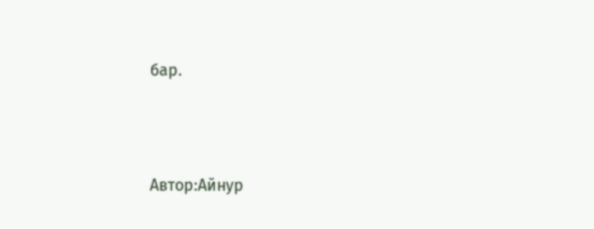бар.




Автор:Айнур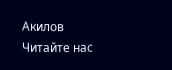Акилов
Читайте нас